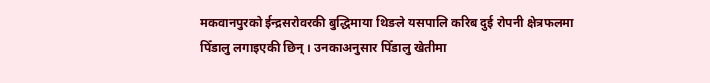मकवानपुरको ईन्द्रसरोवरकी बुद्धिमाया थिङले यसपालि करिब दुई रोपनी क्षेत्रफलमा पिँडालु लगाइएकी छिन् । उनकाअनुसार पिँडालु खेतीमा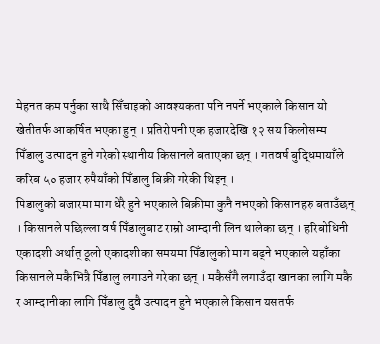मेहनत कम पर्नुका साथै सिँचाइको आवश्यकता पनि नपर्ने भएकाले किसान यो खेतीतर्फ आकर्षित भएका हुन् । प्रतिरोपनी एक हजारदेखि १२ सय किलोसम्म पिँडालु उत्पादन हुने गरेको स्थानीय किसानले बताएका छन् । गतवर्ष बुद्धिमायाँले करिब ५० हजार रुपैयाँको पिँडालु बिक्री गरेकी थिइन् ।
पिडालुको बजारमा माग धेरै हुने भएकाले बिक्रीमा कुनै नभएको किसानहरु बताउँछन् । किसानले पछिल्ला वर्ष पिँडालुबाट राम्रो आम्दानी लिन थालेका छन् । हरिबोधिनी एकादशी अर्थात् ठूलो एकादशीका समयमा पिँडालुको माग बढ्ने भएकाले यहाँका किसानले मकैभित्रै पिँडालु लगाउने गरेका छन् । मकैसँगै लगाउँदा खानका लागि मकै र आम्दानीका लागि पिँडालु दुवै उत्पादन हुने भएकाले किसान यसतर्फ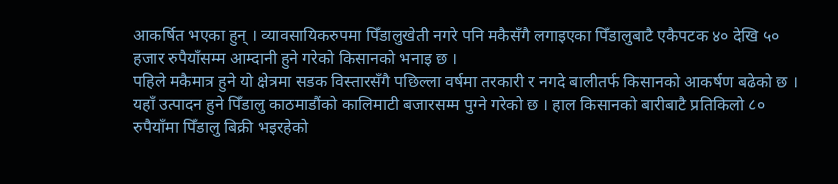आकर्षित भएका हुन् । व्यावसायिकरुपमा पिँडालुखेती नगरे पनि मकैसँगै लगाइएका पिँडालुबाटै एकैपटक ४० देखि ५० हजार रुपैयाँसम्म आम्दानी हुने गरेको किसानको भनाइ छ ।
पहिले मकैमात्र हुने यो क्षेत्रमा सडक विस्तारसँगै पछिल्ला वर्षमा तरकारी र नगदे बालीतर्फ किसानको आकर्षण बढेको छ । यहाँ उत्पादन हुने पिँडालु काठमाडौंको कालिमाटी बजारसम्म पुग्ने गरेको छ । हाल किसानको बारीबाटै प्रतिकिलो ८० रुपैयाँमा पिँडालु बिक्री भइरहेको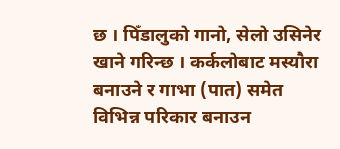छ । पिँडालुको गानो, सेलो उसिनेर खाने गरिन्छ । कर्कलोबाट मस्यौरा बनाउने र गाभा (पात) समेत विभिन्न परिकार बनाउन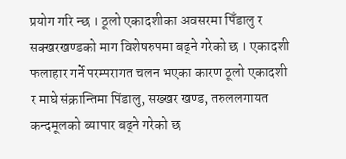प्रयोग गरि न्छ । ठूलो एकादशीका अवसरमा पिँडालु र सक्खरखण्डको माग विशेषरुपमा बढ्ने गरेको छ । एकादशी फलाहार गर्ने परम्परागत चलन भएका कारण ठूलो एकादशी र माघे संक्रान्तिमा पिंडालु, सख्खर खण्ड, तरुललगायत कन्दमूलको ब्यापार बढ्ने गरेको छ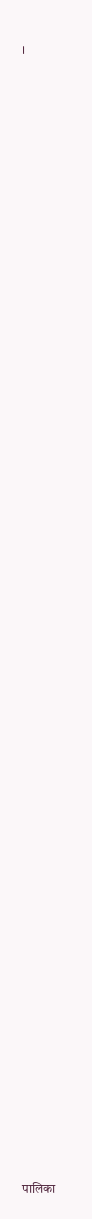।

















































पालिका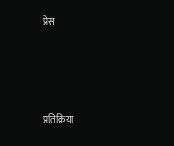प्रेस






प्रतिक्रिया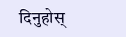दिनुहोस्